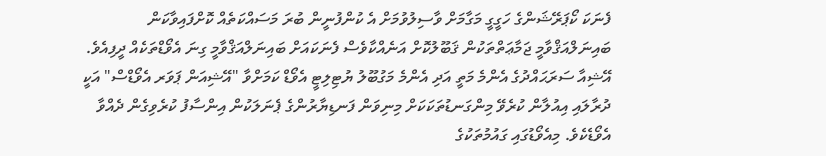ފެނަކަ ކޯޕަރޭޝަންގެ ހަގީގީ މަގާމަށް ވާސިލުވުމަށް އެ ކުންފުނީން ބުރަ މަސައްކަތެއް ކޮށްފައިވާކަން ބައިނަލްއަޤްވާމީ ޖަމާޢަތްތަކުން ޤަބޫލުކޮށް އަނެއްކާވެސް ފެނަކައަށް ބައިނަލްއަޤްވާމީ ގިނަ އެވޯޑްތަކެއް ދީފިއެވެ.
އޭޝިއާ ސަރަޙައްދުގެ އެންމެ މަތީ އަދި އެންމެ މަގުބޫލު ޔުޓިލިޓީ އެވޯޑް ކަމަށްވާ "އޭޝިއަން ޕަވަރ އެވޯޑްސް" އަކީ ދުރާލައި އިއުލާން ކުރެވޭ މިންގަނޑުތަކަކަށް މިނިވަން ފަނޑިޔާރުންގެ ޕެނަލަކުން އިންސާފު ކުރެވިގެން ދެއްވާ އެވޯޑެކެވެ. މިއެވޯޑުގައި ގައުމުތަކުގެ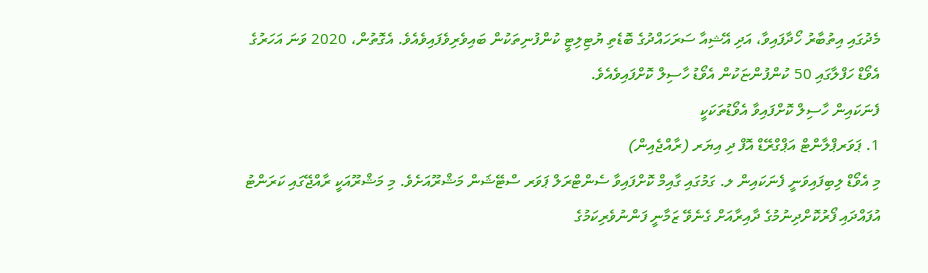މެދުގައި އިތުބާރު ހޯދާފައިވާ، އަދި އޭޝިއާ ސަރަހައްދުގެ ބޮޑެތި ޔުޓިލިޓީ ކުންފުނިތަކުން ބައިވެރިވެފައިވެއެވެ. އެގޮތުން، 2020 ވަނަ އަހަރުގެ އެވޯޑް ހަފްލާގައި 50 ކުންފުންޏަކުން އެވޯޑު ހާސިލް ކޮށްފައިވެއެވެ.
ފެނަކައިން ހާސިލް ކޮށްފައިވާ އެވޯޑުތަކަކީ
1. ޕަވަރޕްލާންޓް އަޕްގްރޭޑް އޮފް ދި އިޔަރ (ރާއްޖެއިން)
މި އެވޯޑް ލިބިފައިވަނީ ފެނަކައިން ލ. ގަމުގައި ގާއިމް ކޮށްފައިވާ ސެންޓްރަލް ޕަވަރ ސްޓޭޝަން މަޝްރޫއަށެވެ. މި މަޝްރޫއަކީ ރާއްޖޭގައި ކަރަންޓު އުފައްދައި ފޯރުކޮށްދިނުމުގެ ދާއިރާއަށް ގެނެވޭ ޒަމާނީ ފަންނުވެރިކަމުގެ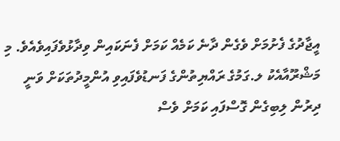އީޖާދުގެ ފެށުމަށް ވެގެން ދާނެ ކަމެއް ކަމަށް ފެނަކައިން ވިދާޅުވެފައިވެއެވެ. މި މަޝްރޫއާއެކު ލ.ގަމުގެ ރައްޔިތުންގެ ފަނޑުވެފައިވި އުންމީދުތަކަށް ވަނީ ދިރުން ލިބިގެން ގޮސްފައި ކަމަށް ވެސް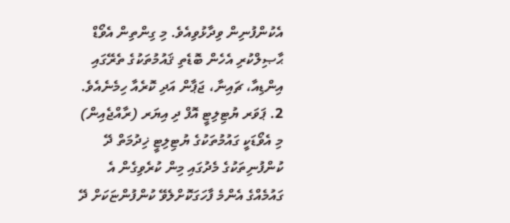އެކުންފުނިން ވިދާޅުވިއެވެ. މި ގިންތިން އެވޯޑް ޙާޞިލްކުރި އެހެން ބޮޑެތި ޤައުމުތަކުގެ ތެރޭގައި އިންޑިއާ، ޗައިނާ، ޖަޕާން އަދި ކޮރެއާ ހިމެނެއެވެ.
2. ޕަވަރ ޔުޓިލިޓީ އޮފް ދި އިޔަރ (ރާއްޖެއިން)
މި އެވޯޑަކީ ގައުމުތަކުގެ ޔުޓިލިޓީ ޚިދުމަތް ދޭ ކުންފުނިތަކުގެ މެދުގައި މިން ކުރެވިގެން އެ ގައުމެއްގެ އެންމެ ފާހަގަކޮށްލެވޭ ކުންފުންޏަކަށް ދޭ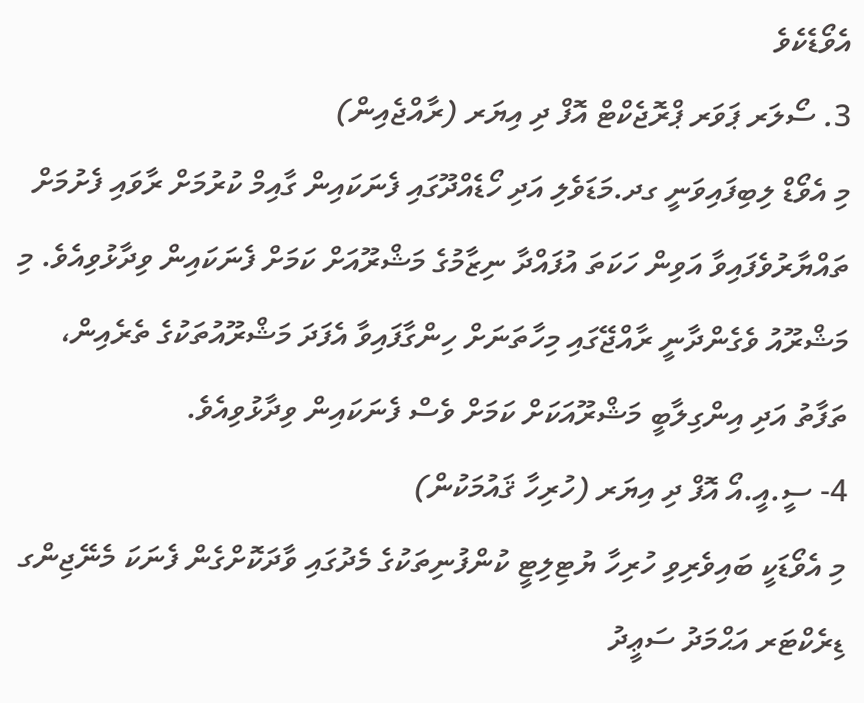އެވޯޑެކެވެ
3. ސޯލަރ ޕަވަރ ޕްރޮޖެކްޓް އޮފް ދި އިޔަރ (ރާއްޖެއިން)
މި އެވޯޑް ލިބިފައިވަނީ ގދ.މަޑަވެލި އަދި ހޯޑެއްދޫގައި ފެނަކައިން ގާއިމް ކުރުމަށް ރާވައި ފެށުމަށް ތައްޔާރުވެފައިވާ އަވިން ހަކަތަ އުފައްދާ ނިޒާމުގެ މަޝްރޫއަށް ކަމަށް ފެނަކައިން ވިދާޅުވިއެވެ. މި މަޝްރޫއު ވެގެންދާނީ ރާއްޖޭގައި މިހާތަނަށް ހިންގާފައިވާ އެފަދަ މަޝްރޫއުތަކުގެ ތެރެއިން، ތަފާތު އަދި އިންގިލާބީ މަޝްރޫއަކަށް ކަމަށް ވެސް ފެނަކައިން ވިދާޅުވިއެވެ.
4- ސީ.އީ.އޯ އޮފް ދި އިޔަރ (ހުރިހާ ޤައުމަކުން)
މި އެވޯޑަކީ ބައިވެރިވި ހުރިހާ ޔުޓިލިޓީ ކުންފުނިތަކުގެ މެދުގައި ވާދަކޮށްގެން ފެނަކަ މެނޭޖިންގ ޑިރެކްޓަރ އަޙްމަދު ސަޢީދު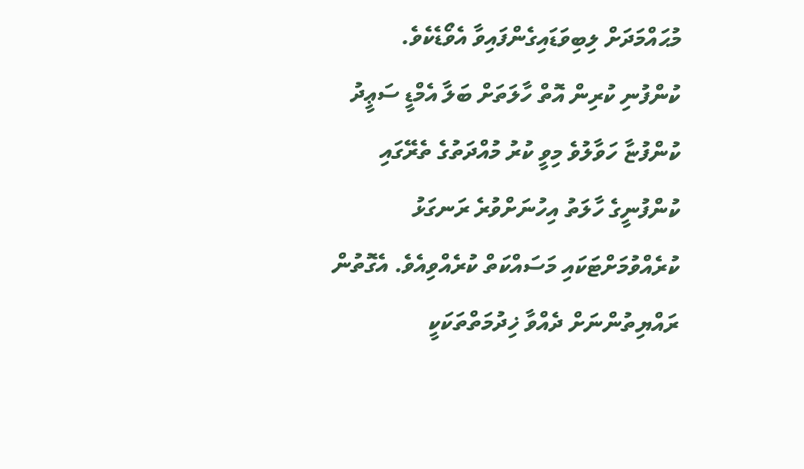މުޙައްމަދަށް ލިބިވަޑައިގެންފައިވާ އެވޯޑެކެވެ.
ކުންފުނި ކުރިން އޮތް ހާލަތަށް ބަލާ އެމްޑީ ސަޢީދު ކުންފުޏާ ހަވާލުވެ މިވީ ކުރު މުއްދަތުގެ ތެރޭގައި ކުންފުނީގެ ހާލަތު އިހުނަށްވުރެ ރަނގަޅު ކުރެއްވުމަށްޓަކައި މަސައްކަތް ކުރެއްވިއެވެ. އެގޮތުން ރައްޔިތުންނަށް ދެއްވާ ޚިދުމަތްތަކަކީ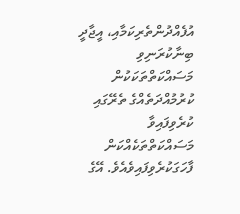އުފެއްދުންތެރިކަމާއި، އީޖާދީ ބިނާކުރަނިވި މަސައްކަތްތަކަކުން ކުރުމުއްދަތެއްގެ ތެރޭގައި ކުރެވިފައިވާ މަސައްކަތްތަކެއްކަން ފާހަގަކުރެވިފައިވެއެވެ. އޭގެ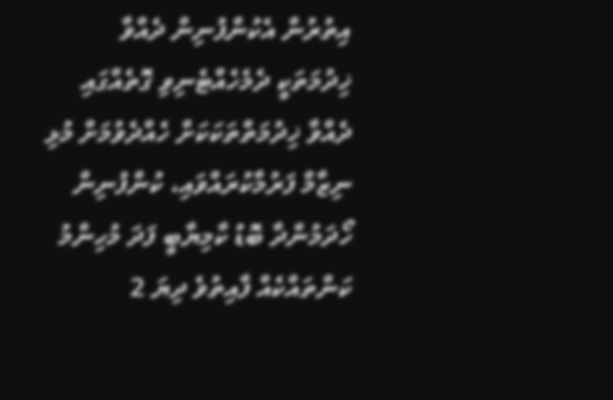އިތުރުން އެކުންފުނިން ދެއްވާ ޚިދުމަތަކީ ދެމެހެއްޓެނިވި ގޮތެއްގައި ދެއްވާ ޚިދުމަތްތަކަކަށް ހެއްދެވުމަށް މުޅި ނިޒާމް ފަރުމާކުރައްވައި، ކުންފުނިން ހޯދަމުންދާ ބޮޑު ކާމިޔާބީ ފަދަ މުހިންމު ކަންތައްކެއް ފާއިތުވެ ދިޔަ 2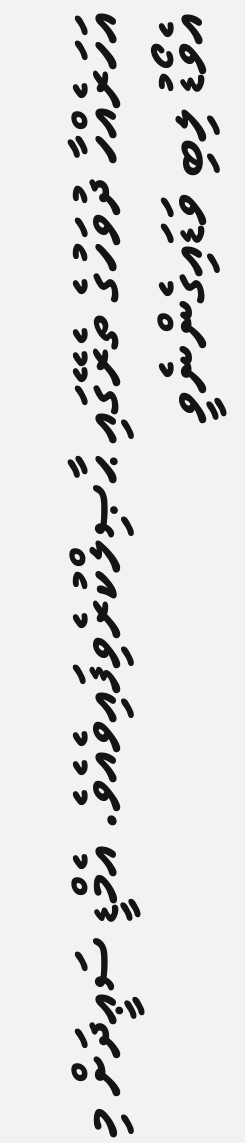އަހަރެއްހާ ދުވަހުގެ ތެރޭގައި ޙާޞިލްކުރެވިފައިވެއެވެ. އެމްޑީ ސަޢީދަށް މި އެވޯޑު ލިބި ވަޑައިގެންނެވީ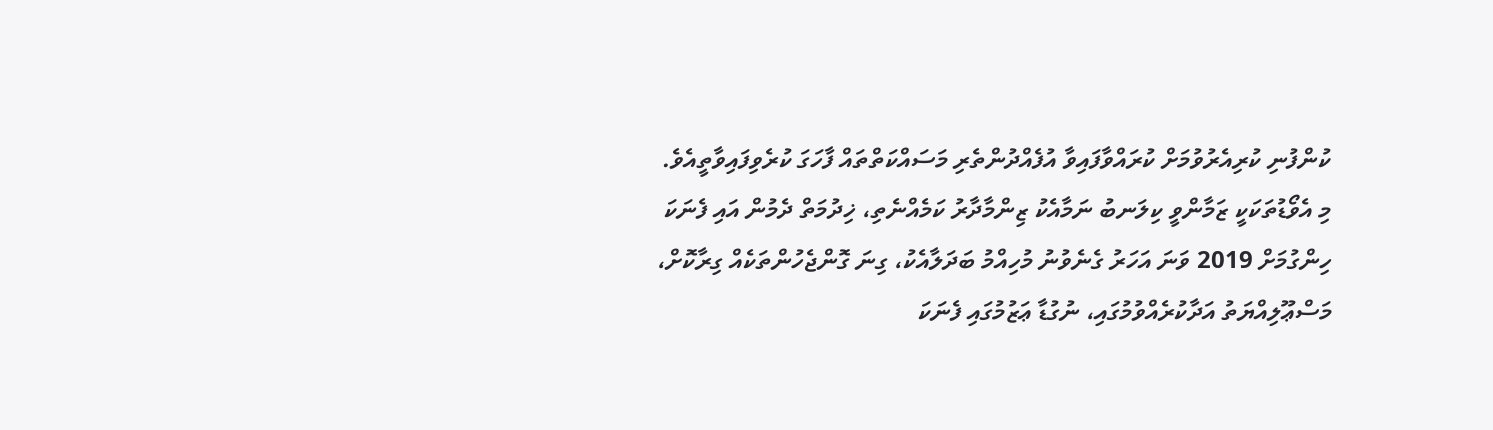ކުންފުނި ކުރިއެރުވުމަށް ކުރައްވާފައިވާ އުފެއްދުންތެރި މަސައްކަތްތައް ފާހަގަ ކުރެވިފައިވާތީއެވެ.
މި އެވޯޑުތަކަކީ ޒަމާންވީ ކިލަނބު ނަމާއެކު ޒިންމާދާރު ކަމެއްނެތި، ޚިދުމަތް ދެމުން އައި ފެނަކަ ހިންގުމަށް 2019 ވަނަ އަހަރު ގެނެވުނު މުހިއްމު ބަދަލާއެކު، ގިނަ ގޮންޖެހުންތަކެއް ގިރާކޮށް، މަސްޢޫލިއްޔަތު އަދާކުރެއްވުމުގައި، ނުގުޑާ ޢަޒުމުގައި ފެނަކަ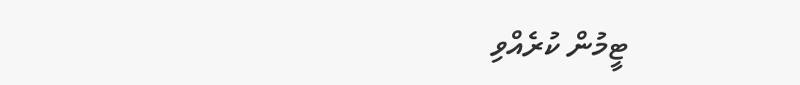ޓީމުން ކުރެއްވި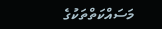މަސައްކަތްތަކުގެ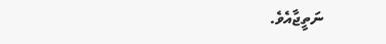ނަތީޖާއެވެ.